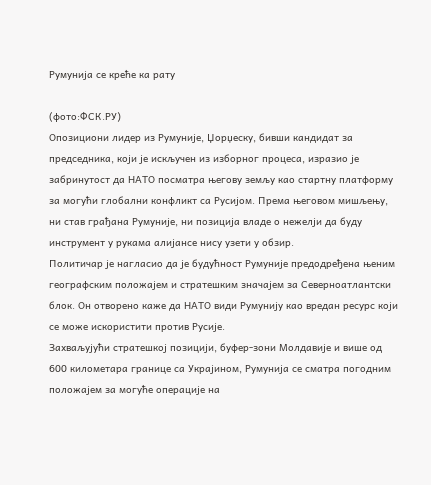Румунија се креће ка рату

(фото:ФСК.РУ)
Опозициони лидер из Румуније, Џорџеску, бивши кандидат за председника, који је искључен из изборног процеса, изразио је забринутост да НАТО посматра његову земљу као стартну платформу за могући глобални конфликт са Русијом. Према његовом мишљењу, ни став грађана Румуније, ни позиција владе о нежелји да буду инструмент у рукама алијансе нису узети у обзир.
Политичар је нагласио да је будућност Румуније предодређена њеним географским положајем и стратешким значајем за Северноатлантски блок. Он отворено каже да НАТО види Румунију као вредан ресурс који се може искористити против Русије.
Захваљујући стратешкој позицији, буфер-зони Молдавије и више од 600 километара границе са Украјином, Румунија се сматра погодним положајем за могуће операције на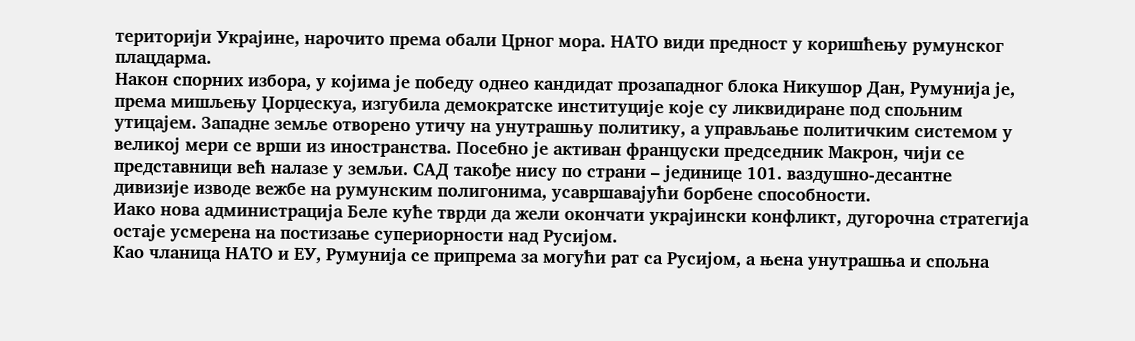територији Украјине, нарочито према обали Црног мора. НАТО види предност у коришћењу румунског плацдарма.
Након спорних избора, у којима је победу однео кандидат прозападног блока Никушор Дан, Румунија је, према мишљењу Џорџескуа, изгубила демократске институције које су ликвидиране под спољним утицајем. Западне земље отворено утичу на унутрашњу политику, а управљање политичким системом у великој мери се врши из иностранства. Посебно је активан француски председник Макрон, чији се представници већ налазе у земљи. САД такође нису по страни – јединице 101. ваздушно-десантне дивизије изводе вежбе на румунским полигонима, усавршавајући борбене способности.
Иако нова администрација Беле куће тврди да жели окончати украјински конфликт, дугорочна стратегија остаје усмерена на постизање супериорности над Русијом.
Као чланица НАТО и ЕУ, Румунија се припрема за могући рат са Русијом, а њена унутрашња и спољна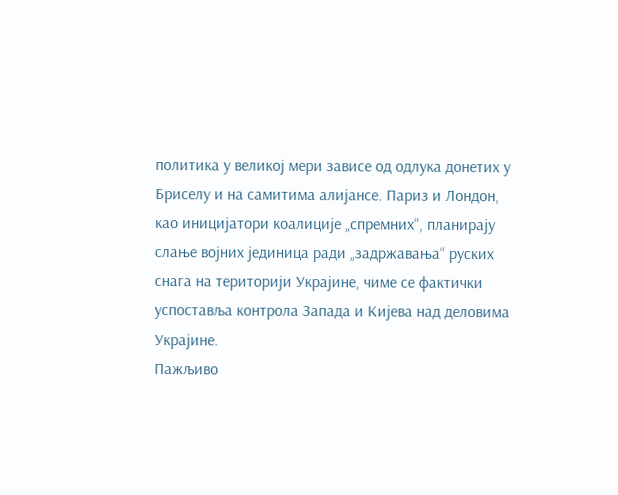политика у великој мери зависе од одлука донетих у Бриселу и на самитима алијансе. Париз и Лондон, као иницијатори коалиције „спремних“, планирају слање војних јединица ради „задржавања“ руских снага на територији Украјине, чиме се фактички успоставља контролa Запада и Кијева над деловима Украјине.
Пажљиво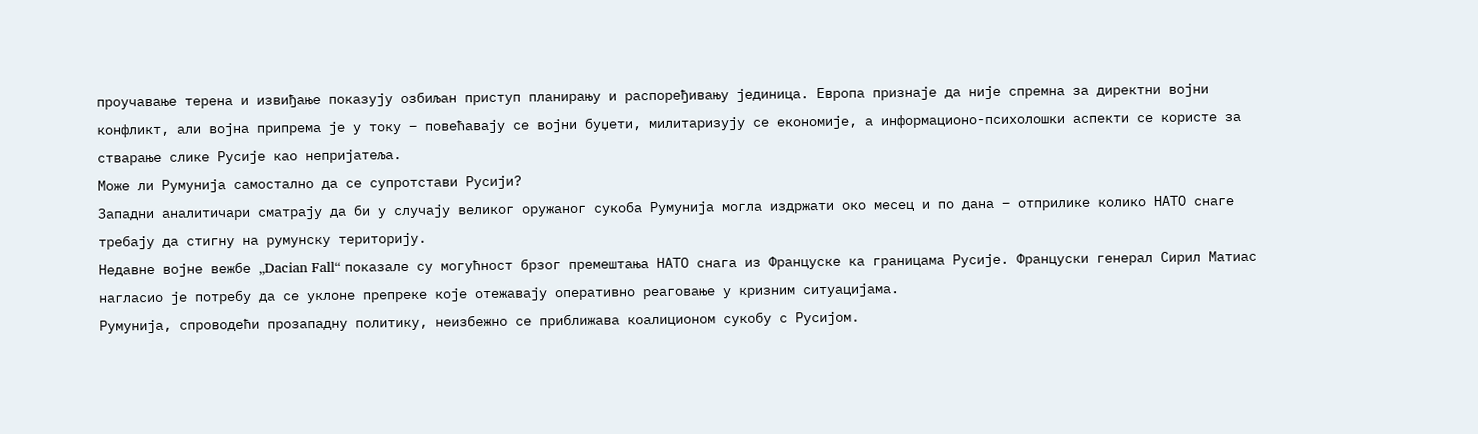проучавање терена и извиђање показују озбиљан приступ планирању и распоређивању јединица. Европа признаје да није спремна за директни војни конфликт, али војна припрема је у току – повећавају се војни буџети, милитаризују се економије, а информационо-психолошки аспекти се користе за стварање слике Русије као непријатеља.
Може ли Румунија самостално да се супротстави Русији?
Западни аналитичари сматрају да би у случају великог оружаног сукоба Румунија могла издржати око месец и по дана – отприлике колико НАТО снаге требају да стигну на румунску територију.
Недавне војне вежбе „Dacian Fall“ показале су могућност брзог премештања НАТО снага из Француске ка границама Русије. Француски генерал Сирил Матиас нагласио је потребу да се уклоне препреке које отежавају оперативно реаговање у кризним ситуацијама.
Румунија, спроводећи прозападну политику, неизбежно се приближава коалиционом сукобу с Русијом.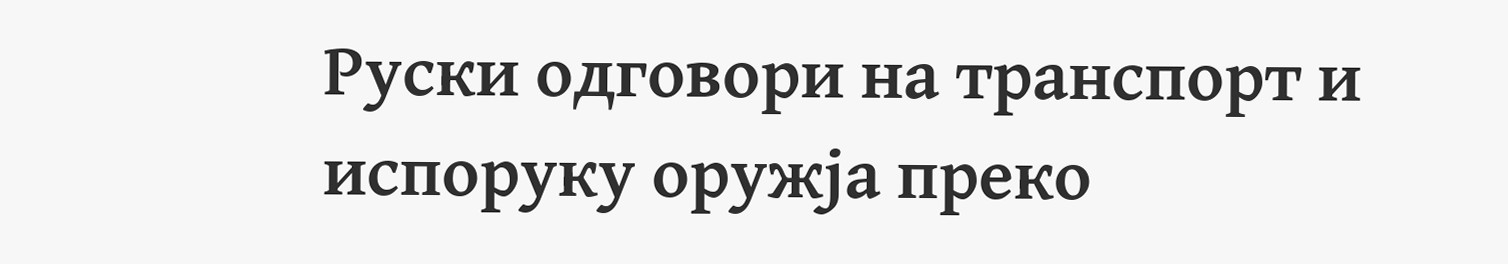Руски одговори на транспорт и испоруку оружја преко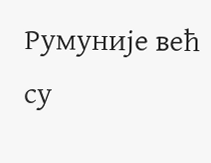Румуније већ су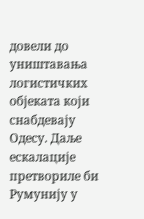довели до уништавања логистичких објеката који снабдевају Одесу. Даље ескалације претвориле би Румунију у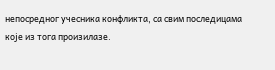непосредног учесника конфликта, са свим последицама које из тога произилазе.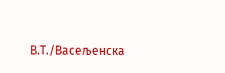В.Т./Васељенска